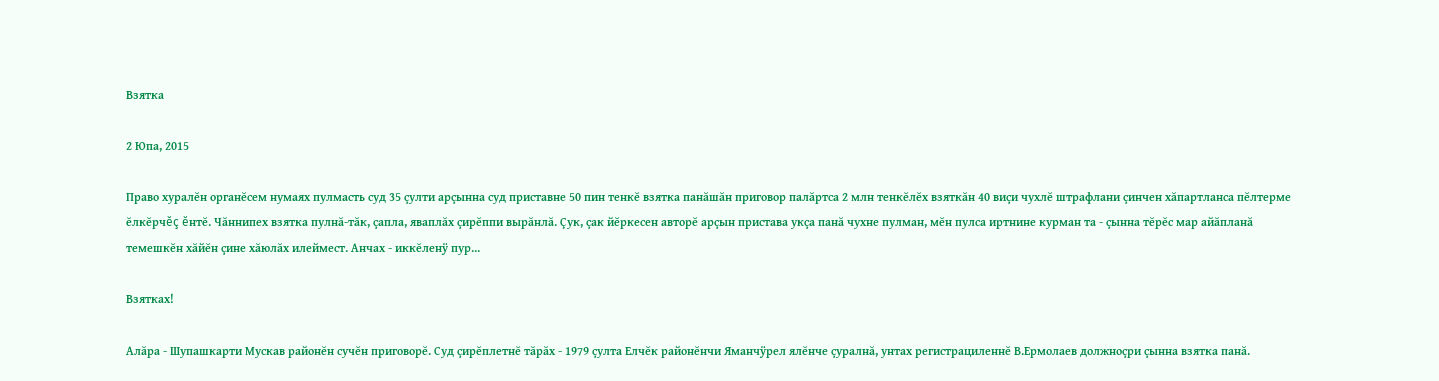Взятка

2 Юпа, 2015

Право хуралĕн органĕсем нумаях пулмасть суд 35 çулти арçынна суд приставне 50 пин тенкĕ взятка панăшăн приговор палăртса 2 млн тенкĕлĕх взяткăн 40 виçи чухлĕ штрафлани çинчен хăпартланса пĕлтерме ĕлкĕрчĕç ĕнтĕ. Чăннипех взятка пулнă-тăк, çапла, яваплăх çирĕппи вырăнлă. Çук, çак йĕркесен авторĕ арçын пристава укçа панă чухне пулман, мĕн пулса иртнине курман та - çынна тĕрĕс мар айăпланă темешкĕн хăйĕн çине хăюлăх илеймест. Анчах - иккĕленÿ пур...

Взятках!

Алăра - Шупашкарти Мускав районĕн сучĕн приговорĕ. Суд çирĕплетнĕ тăрăх - 1979 çулта Елчĕк районĕнчи Яманчÿрел ялĕнче çуралнă, унтах регистрациленнĕ В.Ермолаев должноçри çынна взятка панă.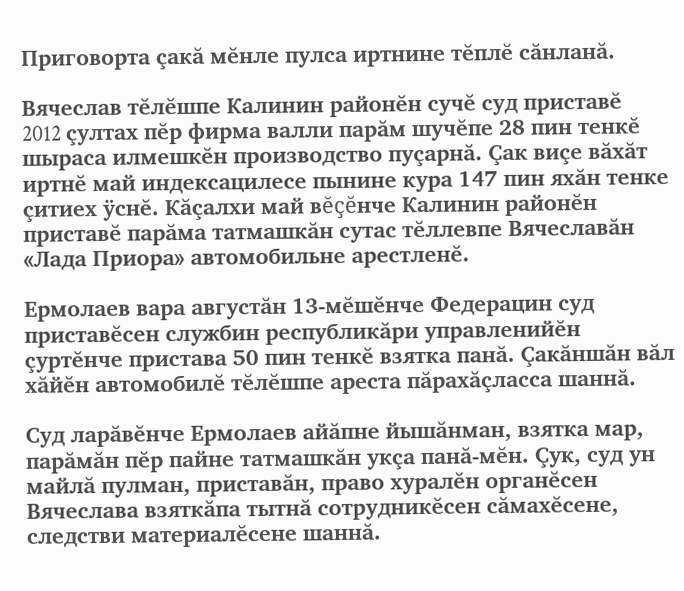Приговорта çакă мĕнле пулса иртнине тĕплĕ сăнланă.

Вячеслав тĕлĕшпе Калинин районĕн сучĕ суд приставĕ 2012 çултах пĕр фирма валли парăм шучĕпе 28 пин тенкĕ шыраса илмешкĕн производство пуçарнă. Çак виçе вăхăт иртнĕ май индексацилесе пынине кура 147 пин яхăн тенке çитиех ÿснĕ. Кăçалхи май вĕçĕнче Калинин районĕн приставĕ парăма татмашкăн сутас тĕллевпе Вячеславăн «Лада Приора» автомобильне арестленĕ.

Ермолаев вара августăн 13-мĕшĕнче Федерацин суд приставĕсен службин республикăри управленийĕн çуртĕнче пристава 50 пин тенкĕ взятка панă. Çакăншăн вăл хăйĕн автомобилĕ тĕлĕшпе ареста пăрахăçласса шаннă.

Суд ларăвĕнче Ермолаев айăпне йышăнман, взятка мар, парăмăн пĕр пайне татмашкăн укçа панă-мĕн. Çук, суд ун майлă пулман, приставăн, право хуралĕн органĕсен Вячеслава взяткăпа тытнă сотрудникĕсен сăмахĕсене, следстви материалĕсене шаннă.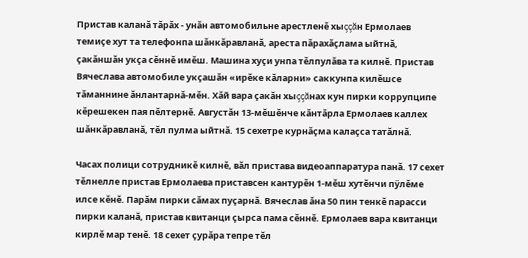Пристав каланă тăрăх - унăн автомобильне арестленĕ хыççăн Ермолаев темиçе хут та телефонпа шăнкăравланă, ареста пăрахăçлама ыйтнă, çакăншăн укçа сĕннĕ имĕш. Машина хуçи унпа тĕлпулăва та килнĕ. Пристав Вячеслава автомобиле укçашăн «ирĕке кăларни» саккунпа килĕшсе тăманнине ăнлантарнă-мĕн. Хăй вара çакăн хыççăнах кун пирки коррупципе кĕрешекен пая пĕлтернĕ. Августăн 13-мĕшĕнче кăнтăрла Ермолаев каллех шăнкăравланă, тĕл пулма ыйтнă. 15 сехетре курнăçма калаçса татăлнă.

Часах полици сотрудникĕ килнĕ, вăл пристава видеоаппаратура панă. 17 сехет тĕлнелле пристав Ермолаева приставсен кантурĕн 1-мĕш хутĕнчи пÿлĕме илсе кĕнĕ. Парăм пирки сăмах пуçарнă. Вячеслав ăна 50 пин тенкĕ парасси пирки каланă, пристав квитанци çырса пама сĕннĕ. Ермолаев вара квитанци кирлĕ мар тенĕ. 18 сехет çурăра тепре тĕл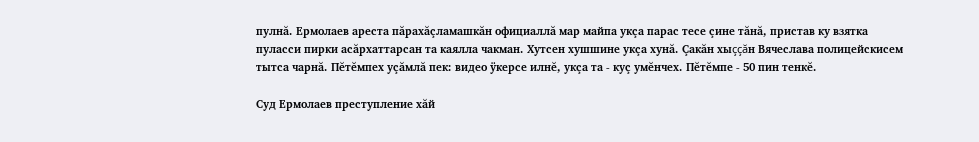пулнă. Ермолаев ареста пăрахăçламашкăн официаллă мар майпа укçа парас тесе çине тăнă, пристав ку взятка пуласси пирки асăрхаттарсан та каялла чакман. Хутсен хушшине укçа хунă. Çакăн хыççăн Вячеслава полицейскисем тытса чарнă. Пĕтĕмпех уçăмлă пек: видео ÿкерсе илнĕ, укçа та - куç умĕнчех. Пĕтĕмпе - 50 пин тенкĕ.

Суд Ермолаев преступление хăй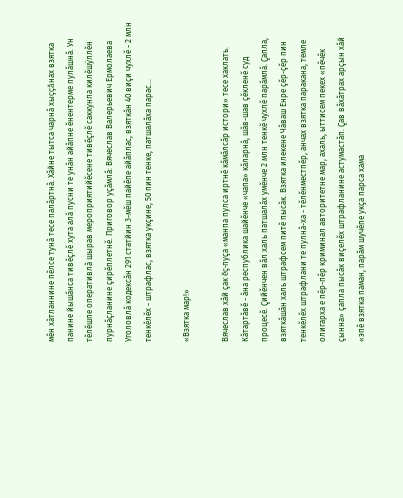мĕн хăтланнине пĕлсе тунă тесе палăртнă. Хăйне тытса чарнă хыççăнах взятка панине йышăнса тивĕçлĕ хута алă пусни те унăн айăпне ĕнентерме пулăшнă. Ун тĕлĕшпе оперативлă шырав мероприятийĕсене тивĕçлĕ саккунпа килĕшÿллĕн пурнăçланине çирĕплетнĕ. Приговор уçăмлă: Вячеслав Валерьевич Ермолаева Уголовлă кодексăн 291 статйин 3-мĕш пайĕпе айăплас, взяткăн 40 виçи чухлĕ - 2 млн тенкĕлĕх - штрафлас, взятка укçине, 50 пин тенке, патшалăха парас...

«Взятка мар!»

Вячеслав хăй çак ĕç-пуçа «манпа пулса иртнĕ кăмăлсăр истори» тесе хаклать. Кăтартăвĕ - ăна республика шайĕнче «чапа» кăларнă, шăв-шав çĕкленĕ суд процесĕ. Çийĕнчен вăл халь патшалăх умĕнче 2 млн тенкĕ чухлĕ парăмлă. Çапла, взяткăшăн халь штрафсем питĕ пысăк. Взятка илекене Чăваш Енре çĕр-çĕр пин тенкĕлĕх штрафлани те пулнă-ха - тĕлĕнместпĕр, анчах взятка паракана, темле олигарха е пĕр-пĕр криминал авторитетне мар, ахаль, ыттисем пекех «пĕчĕк çынна» çапла пысăк виçелĕх штрафланине астумастăп. Çав вăхăтрах арçын хăй «эпĕ взятка паман, парăм шучĕпе укçа парса хама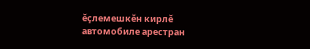ĕçлемешкĕн кирлĕ автомобиле арестран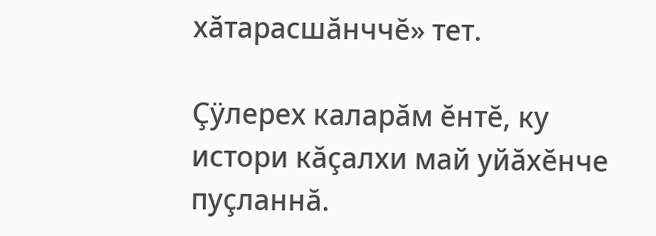хăтарасшăнччĕ» тет.

Çÿлерех каларăм ĕнтĕ, ку истори кăçалхи май уйăхĕнче пуçланнă.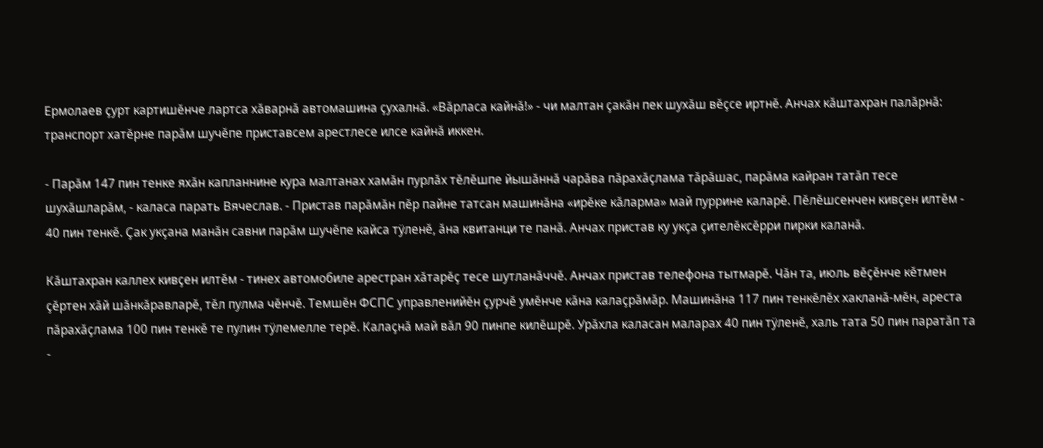Ермолаев çурт картишĕнче лартса хăварнă автомашина çухалнă. «Вăрласа кайнă!» - чи малтан çакăн пек шухăш вĕçсе иртнĕ. Анчах кăштахран палăрнă: транспорт хатĕрне парăм шучĕпе приставсем арестлесе илсе кайнă иккен.

- Парăм 147 пин тенке яхăн капланнине кура малтанах хамăн пурлăх тĕлĕшпе йышăннă чарăва пăрахăçлама тăрăшас, парăма кайран татăп тесе шухăшларăм, - каласа парать Вячеслав. - Пристав парăмăн пĕр пайне татсан машинăна «ирĕке кăларма» май пуррине каларĕ. Пĕлĕшсенчен кивçен илтĕм - 40 пин тенкĕ. Çак укçана манăн савни парăм шучĕпе кайса тÿленĕ, ăна квитанци те панă. Анчах пристав ку укçа çителĕксĕрри пирки каланă.

Кăштахран каллех кивçен илтĕм - тинех автомобиле арестран хăтарĕç тесе шутланăччĕ. Анчах пристав телефона тытмарĕ. Чăн та, июль вĕçĕнче кĕтмен çĕртен хăй шăнкăравларĕ, тĕл пулма чĕнчĕ. Темшĕн ФСПС управленийĕн çурчĕ умĕнче кăна калаçрăмăр. Машинăна 117 пин тенкĕлĕх хакланă-мĕн, ареста пăрахăçлама 100 пин тенкĕ те пулин тÿлемелле терĕ. Калаçнă май вăл 90 пинпе килĕшрĕ. Урăхла каласан маларах 40 пин тÿленĕ, халь тата 50 пин паратăп та -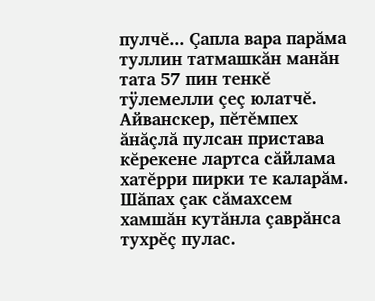пулчĕ... Çапла вара парăма туллин татмашкăн манăн тата 57 пин тенкĕ тÿлемелли çеç юлатчĕ. Айванскер, пĕтĕмпех ăнăçлă пулсан пристава кĕрекене лартса сăйлама хатĕрри пирки те каларăм. Шăпах çак сăмахсем хамшăн кутăнла çаврăнса тухрĕç пулас.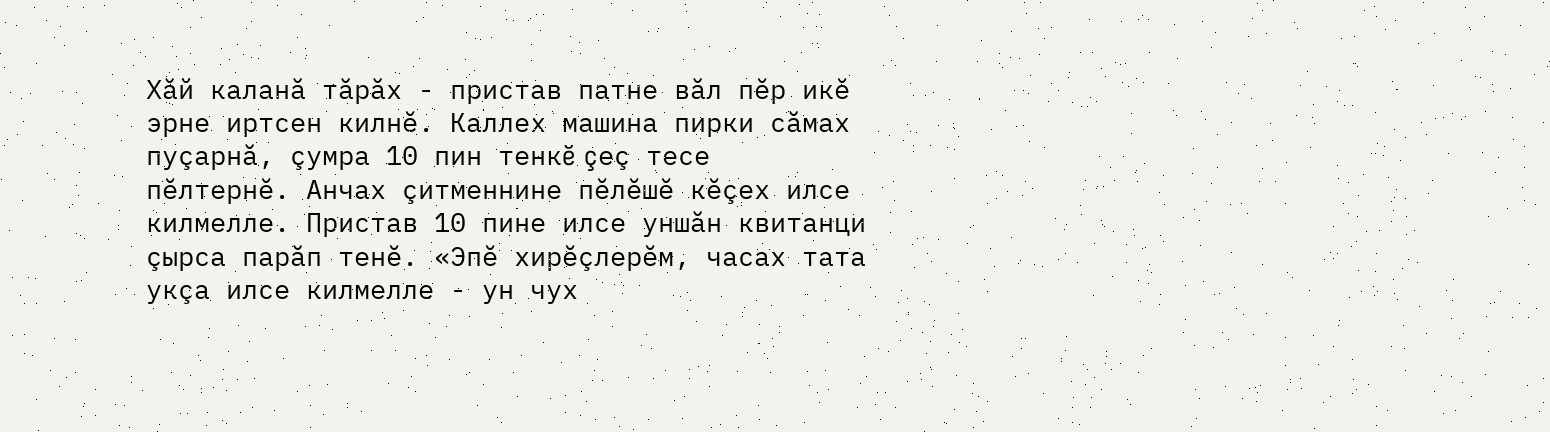Хăй каланă тăрăх - пристав патне вăл пĕр икĕ эрне иртсен килнĕ. Каллех машина пирки сăмах пуçарнă, çумра 10 пин тенкĕ çеç тесе пĕлтернĕ. Анчах çитменнине пĕлĕшĕ кĕçех илсе килмелле. Пристав 10 пине илсе уншăн квитанци çырса парăп тенĕ. «Эпĕ хирĕçлерĕм, часах тата укçа илсе килмелле - ун чух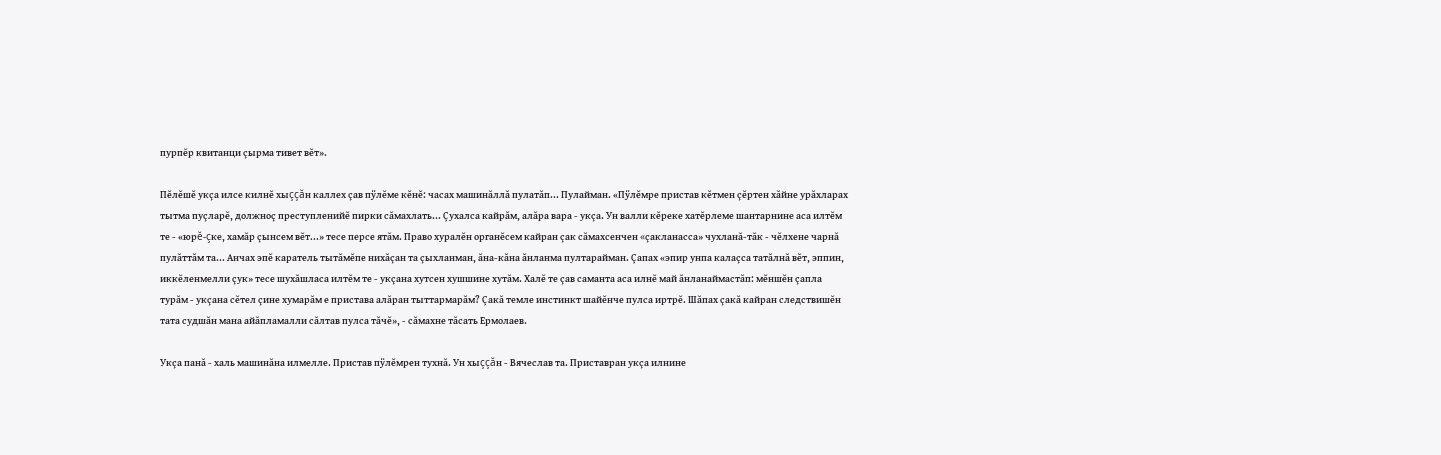пурпĕр квитанци çырма тивет вĕт».

Пĕлĕшĕ укçа илсе килнĕ хыççăн каллех çав пÿлĕме кĕнĕ: часах машинăллă пулатăп... Пулайман. «Пÿлĕмре пристав кĕтмен çĕртен хăйне урăхларах тытма пуçларĕ, должноç преступленийĕ пирки сăмахлать... Çухалса кайрăм, алăра вара - укçа. Ун валли кĕреке хатĕрлеме шантарнине аса илтĕм те - «юрĕ-çке, хамăр çынсем вĕт...» тесе персе ятăм. Право хуралĕн органĕсем кайран çак сăмахсенчен «çакланасса» чухланă-тăк - чĕлхене чарнă пулăттăм та... Анчах эпĕ каратель тытăмĕпе нихăçан та çыхланман, ăна-кăна ăнланма пултарайман. Çапах «эпир унпа калаçса татăлнă вĕт, эппин, иккĕленмелли çук» тесе шухăшласа илтĕм те - укçана хутсен хушшине хутăм. Халĕ те çав саманта аса илнĕ май ăнланаймастăп: мĕншĕн çапла турăм - укçана сĕтел çине хумарăм е пристава алăран тыттармарăм? Çакă темле инстинкт шайĕнче пулса иртрĕ. Шăпах çакă кайран следствишĕн тата судшăн мана айăпламалли сăлтав пулса тăчĕ», - сăмахне тăсать Ермолаев.

Укçа панă - халь машинăна илмелле. Пристав пÿлĕмрен тухнă. Ун хыççăн - Вячеслав та. Приставран укçа илнине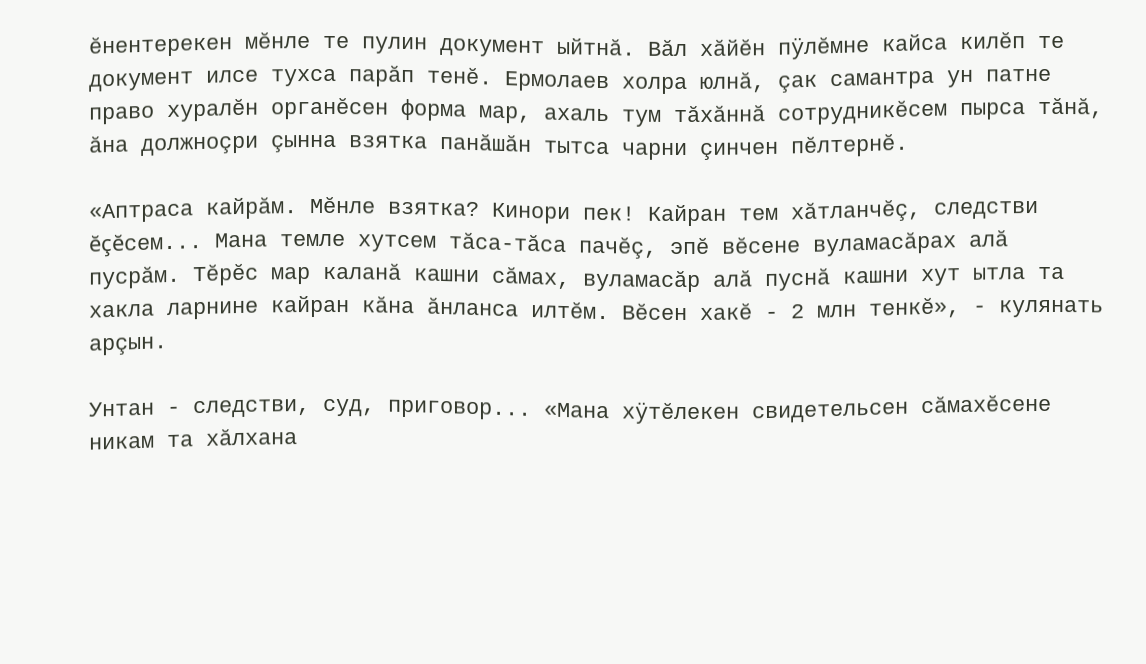ĕнентерекен мĕнле те пулин документ ыйтнă. Вăл хăйĕн пÿлĕмне кайса килĕп те документ илсе тухса парăп тенĕ. Ермолаев холра юлнă, çак самантра ун патне право хуралĕн органĕсен форма мар, ахаль тум тăхăннă сотрудникĕсем пырса тăнă, ăна должноçри çынна взятка панăшăн тытса чарни çинчен пĕлтернĕ.

«Аптраса кайрăм. Мĕнле взятка? Кинори пек! Кайран тем хăтланчĕç, следстви ĕçĕсем... Мана темле хутсем тăса-тăса пачĕç, эпĕ вĕсене вуламасăрах алă пусрăм. Тĕрĕс мар каланă кашни сăмах, вуламасăр алă пуснă кашни хут ытла та хакла ларнине кайран кăна ăнланса илтĕм. Вĕсен хакĕ - 2 млн тенкĕ», - кулянать арçын.

Унтан - следстви, суд, приговор... «Мана хÿтĕлекен свидетельсен сăмахĕсене никам та хăлхана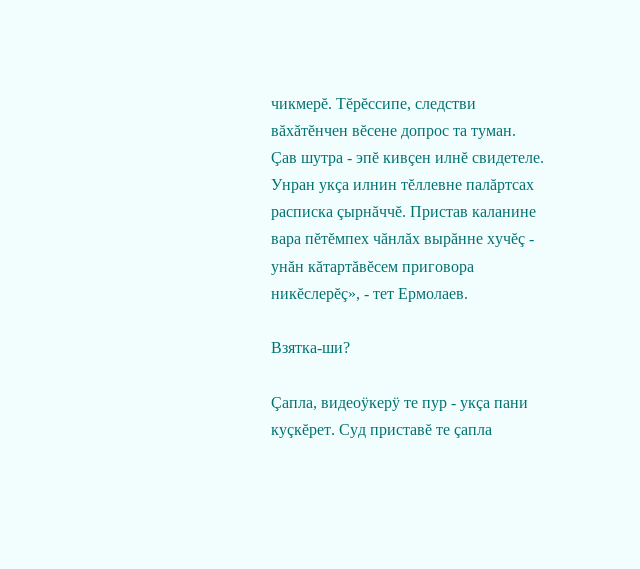чикмерĕ. Тĕрĕссипе, следстви вăхăтĕнчен вĕсене допрос та туман. Çав шутра - эпĕ кивçен илнĕ свидетеле. Унран укçа илнин тĕллевне палăртсах расписка çырнăччĕ. Пристав каланине вара пĕтĕмпех чăнлăх вырăнне хучĕç - унăн кăтартăвĕсем приговора никĕслерĕç», - тет Ермолаев.

Взятка-ши?

Çапла, видеоÿкерÿ те пур - укçа пани куçкĕрет. Суд приставĕ те çапла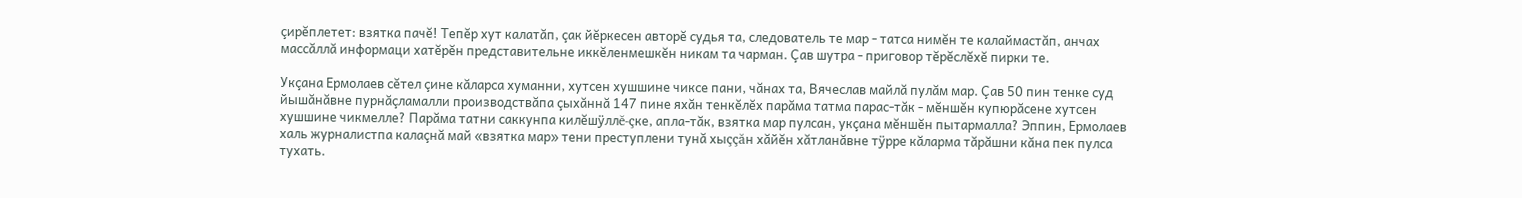çирĕплетет: взятка пачĕ! Тепĕр хут калатăп, çак йĕркесен авторĕ судья та, следователь те мар - татса нимĕн те калаймастăп, анчах массăллă информаци хатĕрĕн представительне иккĕленмешкĕн никам та чарман. Çав шутра - приговор тĕрĕслĕхĕ пирки те.

Укçана Ермолаев сĕтел çине кăларса хуманни, хутсен хушшине чиксе пани, чăнах та, Вячеслав майлă пулăм мар. Çав 50 пин тенке суд йышăнăвне пурнăçламалли производствăпа çыхăннă 147 пине яхăн тенкĕлĕх парăма татма парас-тăк - мĕншĕн купюрăсене хутсен хушшине чикмелле? Парăма татни саккунпа килĕшÿллĕ-çке, апла-тăк, взятка мар пулсан, укçана мĕншĕн пытармалла? Эппин, Ермолаев халь журналистпа калаçнă май «взятка мар» тени преступлени тунă хыççăн хăйĕн хăтланăвне тÿрре кăларма тăрăшни кăна пек пулса тухать.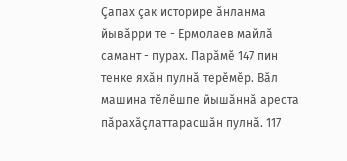Çапах çак историре ăнланма йывăрри те - Ермолаев майлă самант - пурах. Парăмĕ 147 пин тенке яхăн пулнă терĕмĕр. Вăл машина тĕлĕшпе йышăннă ареста пăрахăçлаттарасшăн пулнă. 117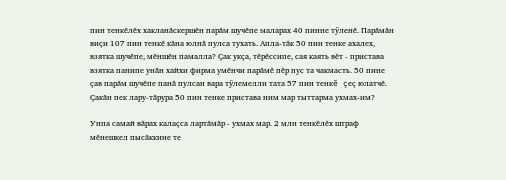пин тенкĕлĕх хакланăскершĕн парăм шучĕпе маларах 40 пинне тÿленĕ. Парăмăн виçи 107 пин тенкĕ кăна юлнă пулса тухать. Апла-тăк 50 пин тенке ахалех, взятка шучĕпе, мĕншĕн памалла? Çак укçа, тĕрĕссипе, сая каять вĕт - пристава взятка панипе унăн хайхи фирма умĕнчи парăмĕ пĕр пус та чакмасть. 50 пине çав парăм шучĕпе панă пулсан вара тÿлемелли тата 57 пин тенкĕ çеç юлатчĕ. Çакăн пек лару-тăрура 50 пин тенке пристава ним мар тыттарма ухмах-им?

Унпа самай вăрах калаçса лартăмăр - ухмах мар. 2 млн тенкĕлĕх штраф мĕнешкел пысăккине те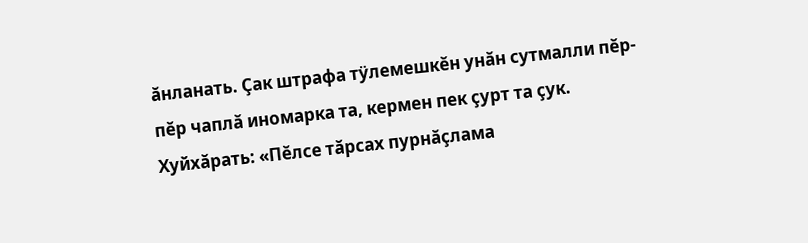ăнланать. Çак штрафа тÿлемешкĕн унăн сутмалли пĕр-пĕр чаплă иномарка та, кермен пек çурт та çук. Хуйхăрать: «Пĕлсе тăрсах пурнăçлама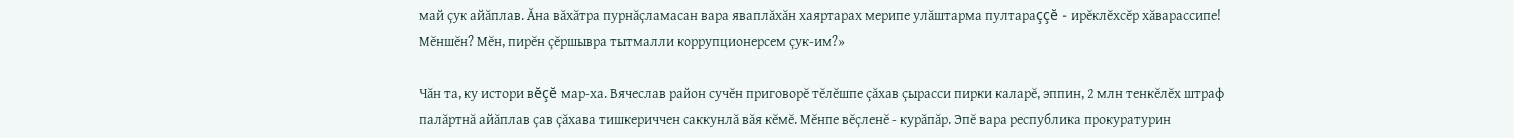май çук айăплав. Ăна вăхăтра пурнăçламасан вара яваплăхăн хаяртарах мерипе улăштарма пултараççĕ - ирĕклĕхсĕр хăварассипе! Мĕншĕн? Мĕн, пирĕн çĕршывра тытмалли коррупционерсем çук-им?»

Чăн та, ку истори вĕçĕ мар-ха. Вячеслав район сучĕн приговорĕ тĕлĕшпе çăхав çырасси пирки каларĕ, эппин, 2 млн тенкĕлĕх штраф палăртнă айăплав çав çăхава тишкериччен саккунлă вăя кĕмĕ. Мĕнпе вĕçленĕ - курăпăр. Эпĕ вара республика прокуратурин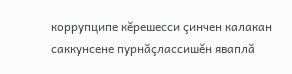коррупципе кĕрешесси çинчен калакан саккунсене пурнăçлассишĕн яваплă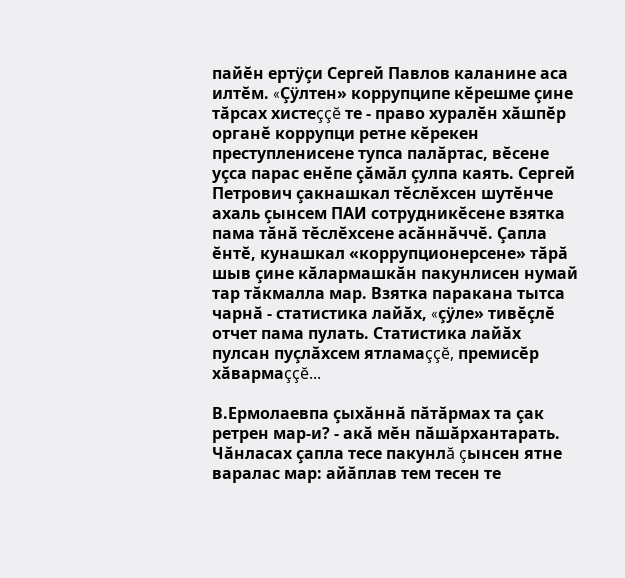пайĕн ертÿçи Сергей Павлов каланине аса илтĕм. «Çÿлтен» коррупципе кĕрешме çине тăрсах хистеççĕ те - право хуралĕн хăшпĕр органĕ коррупци ретне кĕрекен преступленисене тупса палăртас, вĕсене уçса парас енĕпе çăмăл çулпа каять. Сергей Петрович çакнашкал тĕслĕхсен шутĕнче ахаль çынсем ПАИ сотрудникĕсене взятка пама тăнă тĕслĕхсене асăннăччĕ. Çапла ĕнтĕ, кунашкал «коррупционерсене» тăрă шыв çине кăлармашкăн пакунлисен нумай тар тăкмалла мар. Взятка паракана тытса чарнă - статистика лайăх, «çÿле» тивĕçлĕ отчет пама пулать. Статистика лайăх пулсан пуçлăхсем ятламаççĕ, премисĕр хăвармаççĕ...

В.Ермолаевпа çыхăннă пăтăрмах та çак ретрен мар-и? - акă мĕн пăшăрхантарать. Чăнласах çапла тесе пакунлă çынсен ятне варалас мар: айăплав тем тесен те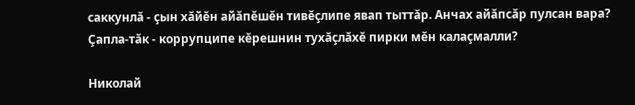саккунлă - çын хăйĕн айăпĕшĕн тивĕçлипе явап тыттăр. Анчах айăпсăр пулсан вара? Çапла-тăк - коррупципе кĕрешнин тухăçлăхĕ пирки мĕн калаçмалли?

Николай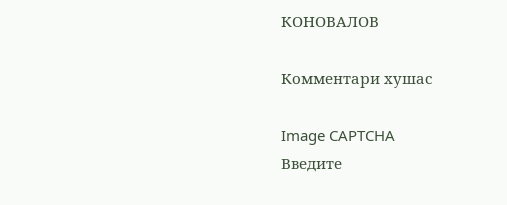КОНОВАЛОВ

Комментари хушас

Image CAPTCHA
Введите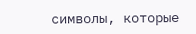символы, которые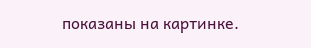показаны на картинке.